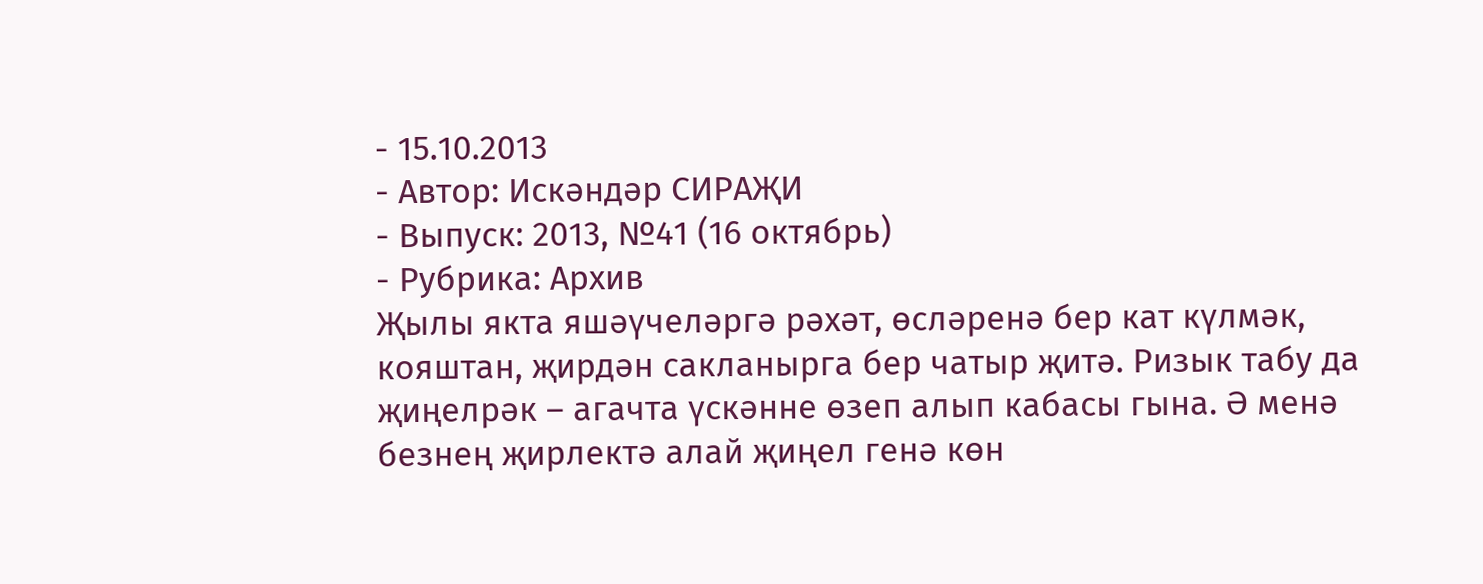- 15.10.2013
- Автор: Искәндәр СИРАҖИ
- Выпуск: 2013, №41 (16 октябрь)
- Рубрика: Архив
Җылы якта яшәүчеләргә рәхәт, өсләренә бер кат күлмәк, кояштан, җирдән сакланырга бер чатыр җитә. Ризык табу да җиңелрәк – агачта үскәнне өзеп алып кабасы гына. Ә менә безнең җирлектә алай җиңел генә көн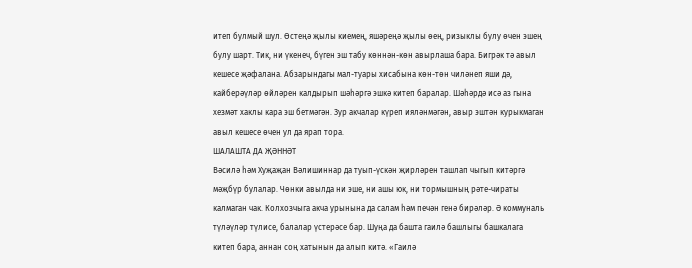итеп булмый шул. Өстеңә җылы киемең, яшәреңә җылы өең, ризыклы булу өчен эшең булу шарт. Тик, ни үкенеч, бүген эш табу көннән-көн авырлаша бара. Бигрәк тә авыл кешесе җәфалана. Абзарындагы мал-туары хисабына көн-төн чиләнеп яши дә, кайберәүләр өйләрен калдырып шәһәргә эшкә китеп баралар. Шәһәрдә исә аз гына хезмәт хаклы кара эш бетмәгән. Зур акчалар күреп ияләнмәгән, авыр эштән курыкмаган авыл кешесе өчен ул да ярап тора.
ШАЛАШТА ДА ҖӘННӘТ
Вәсилә һәм Хуҗаҗан Вәлишиннар да туып-үскән җирләрен ташлап чыгып китәргә мәҗбүр булалар. Чөнки авылда ни эше, ни ашы юк, ни тормышның рәте-чираты калмаган чак. Колхозчыга акча урынына да салам һәм печән генә бирәләр. Ә коммуналь түләүләр түлисе, балалар үстерәсе бар. Шуңа да башта гаилә башлыгы башкалага китеп бара, аннан соң хатынын да алып китә. «Гаилә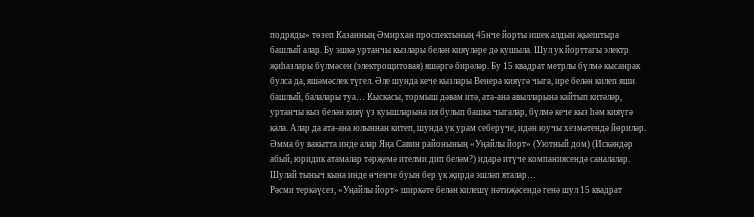подряды» төзеп Казанның Әмирхан проспектының 45нче йорты ишек алдын җыештыра башлый алар. Бу эшкә уртанчы кызлары белән кияүләре дә кушыла. Шул ук йорттагы электр җиһазлары бүлмәсен (электрощитовая) яшәргә бирәләр. Бу 15 квадрат метрлы бүлмә кысанрак булса да, яшәмәслек түгел. Әле шунда кече кызлары Венера кияүгә чыга, ире белән килеп яши башлый, балалары туа… Кыскасы, тормыш дәвам итә, ата-ана авылларына кайтып китәләр, уртанчы кыз белән кияү үз куышларына ия булып башка чыгалар, бүлмә кече кыз һәм кияүгә кала. Алар да ата-ана юлыннан китеп, шунда ук урам себерүче, идән юучы хезмәтендә йөриләр. Әмма бу вакытта инде алар Яңа Савин районының «Уңайлы йорт» (Уютный дом) (Искәндәр абый, юридик атамалар тәрҗемә ителми дип беләм?) идарә итүче компаниясендә саналалар. Шулай тыныч кына инде өченче буын бер үк җирдә эшләп яталар…
Рәсми теркәүсез, «Уңайлы йорт» ширкәте белән килешү нәтиҗәсендә генә шул 15 квадрат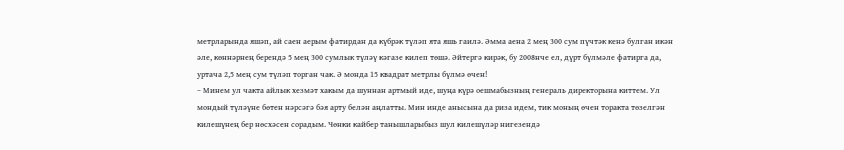метрларында яшәп, ай саен аерым фатирдан да күбрәк түләп ята яшь гаилә. Әмма аена 2 мең 300 сум пүчтәк кенә булган икән әле, көннәрнең берендә 5 мең 300 сумлык түләү кәгазе килеп төшә. Әйтергә кирәк, бу 2008нче ел, дүрт бүлмәле фатирга да, уртача 2,5 мең сум түләп торган чак. Ә монда 15 квадрат метрлы бүлмә өчен!
– Минем ул чакта айлык хезмәт хакым да шуннан артмый иде, шуңа күрә оешмабызның генераль директорына киттем. Ул мондый түләүне бөтен нәрсәгә бәя арту белән аңлатты. Мин инде анысына да риза идем, тик моның өчен торакта төзелгән килешүнең бер нөсхәсен сорадым. Чөнки кайбер танышларыбыз шул килешүләр нигезендә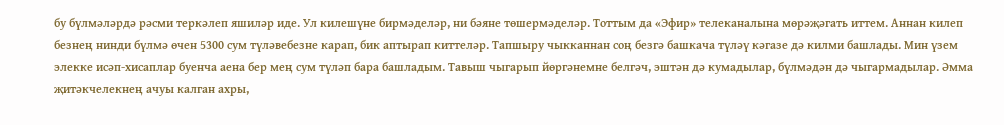бу бүлмәләрдә рәсми теркәлеп яшиләр иде. Ул килешүне бирмәделәр, ни бәяне төшермәделәр. Тоттым да «Эфир» телеканалына мөрәҗәгать иттем. Аннан килеп безнең нинди бүлмә өчен 5300 сум түләвебезне карап, бик аптырап киттеләр. Тапшыру чыкканнан соң безгә башкача түләү кәгазе дә килми башлады. Мин үзем элекке исәп-хисаплар буенча аена бер мең сум түләп бара башладым. Тавыш чыгарып йөргәнемне белгәч, эштән дә кумадылар, бүлмәдән дә чыгармадылар. Әмма җитәкчелекнең ачуы калган ахры,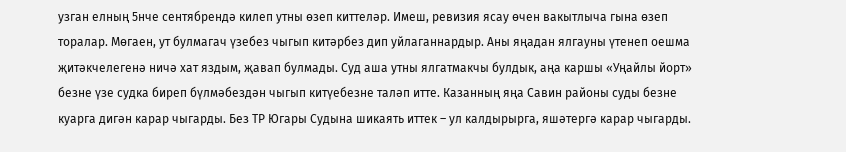узган елның 5нче сентябрендә килеп утны өзеп киттеләр. Имеш, ревизия ясау өчен вакытлыча гына өзеп торалар. Мөгаен, ут булмагач үзебез чыгып китәрбез дип уйлаганнардыр. Аны яңадан ялгауны үтенеп оешма җитәкчелегенә ничә хат яздым, җавап булмады. Суд аша утны ялгатмакчы булдык, аңа каршы «Уңайлы йорт» безне үзе судка биреп бүлмәбездән чыгып китүебезне таләп итте. Казанның яңа Савин районы суды безне куарга дигән карар чыгарды. Без ТР Югары Судына шикаять иттек – ул калдырырга, яшәтергә карар чыгарды.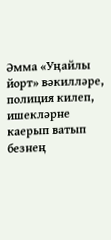Әмма «Уңайлы йорт» вәкилләре, полиция килеп, ишекләрне каерып ватып безнең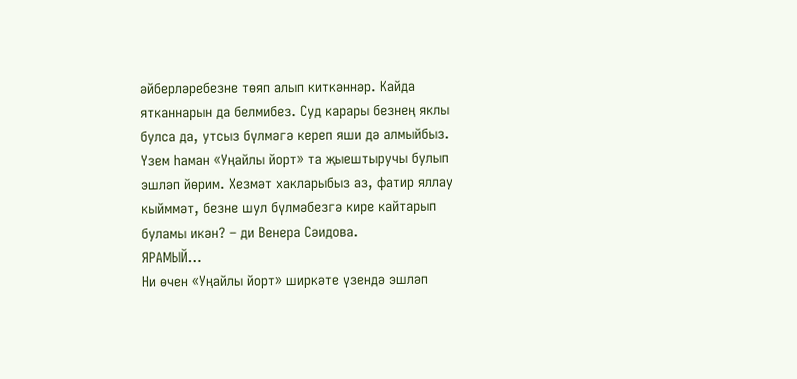әйберләребезне төяп алып киткәннәр. Кайда ятканнарын да белмибез. Суд карары безнең яклы булса да, утсыз бүлмәгә кереп яши дә алмыйбыз. Үзем һаман «Уңайлы йорт» та җыештыручы булып эшләп йөрим. Хезмәт хакларыбыз аз, фатир яллау кыйммәт, безне шул бүлмәбезгә кире кайтарып буламы икән? – ди Венера Сәидова.
ЯРАМЫЙ…
Ни өчен «Уңайлы йорт» ширкәте үзендә эшләп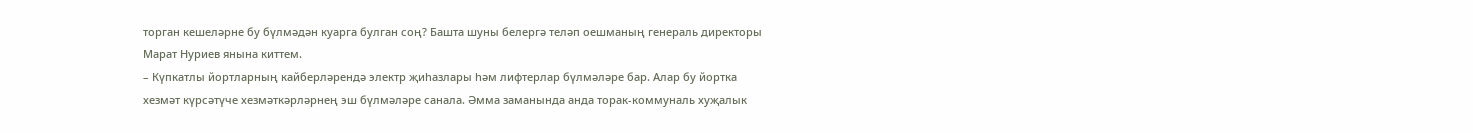торган кешеләрне бу бүлмәдән куарга булган соң? Башта шуны белергә теләп оешманың генераль директоры Марат Нуриев янына киттем.
– Күпкатлы йортларның кайберләрендә электр җиһазлары һәм лифтерлар бүлмәләре бар. Алар бу йортка хезмәт күрсәтүче хезмәткәрләрнең эш бүлмәләре санала. Әмма заманында анда торак-коммуналь хуҗалык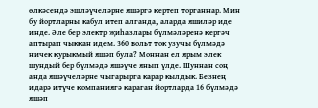өлкәсендә эшләүчеләрне яшәргә кертеп торганнар. Мин бу йортларны кабул итеп алганда, аларда яшиләр иде инде. Әле бер электр җиһазлары бүлмәләренә кергәч аптырап чыккан идем. 360 вольт ток узучы бүлмәдә ничек курыкмый яшәп була? Моннан ел ярым элек шундый бер бүлмәдә яшәүче янып үлде. Шуннан соң анда яшәүчеләрне чыгарырга карар кылдык. Безнең идарә итүче компаниягә караган йортларда 16 бүлмәдә яшәп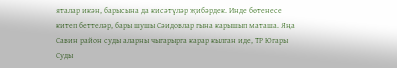яталар икән, барысына да кисәтүләр җибәрдек. Инде бөтенесе китеп беттеләр, бары шушы Сәидовлар гына карышып маташа. Яңа Савин район суды аларны чыгарырга карар кылган иде, ТР Югары Суды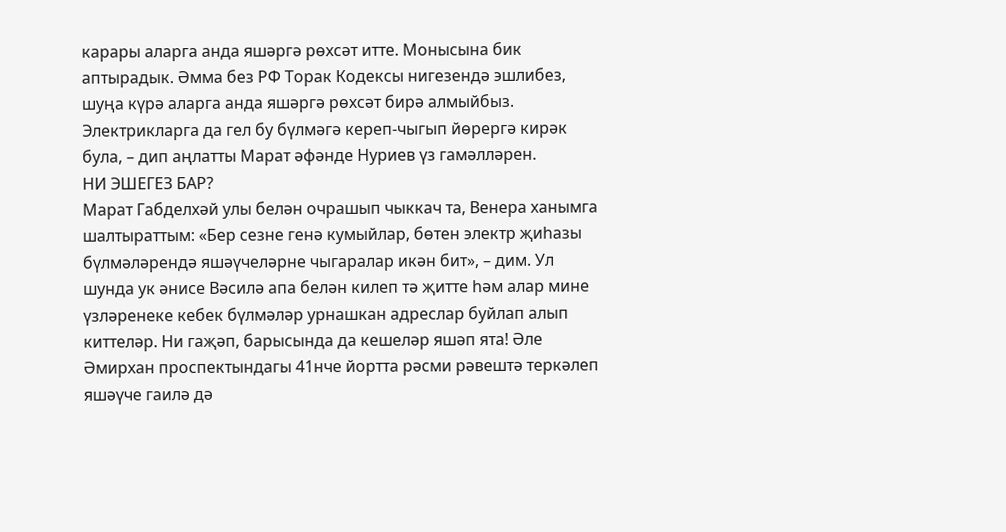карары аларга анда яшәргә рөхсәт итте. Монысына бик аптырадык. Әмма без РФ Торак Кодексы нигезендә эшлибез, шуңа күрә аларга анда яшәргә рөхсәт бирә алмыйбыз. Электрикларга да гел бу бүлмәгә кереп-чыгып йөрергә кирәк була, – дип аңлатты Марат әфәнде Нуриев үз гамәлләрен.
НИ ЭШЕГЕЗ БАР?
Марат Габделхәй улы белән очрашып чыккач та, Венера ханымга шалтыраттым: «Бер сезне генә кумыйлар, бөтен электр җиһазы бүлмәләрендә яшәүчеләрне чыгаралар икән бит», – дим. Ул шунда ук әнисе Вәсилә апа белән килеп тә җитте һәм алар мине үзләренеке кебек бүлмәләр урнашкан адреслар буйлап алып киттеләр. Ни гаҗәп, барысында да кешеләр яшәп ята! Әле Әмирхан проспектындагы 41нче йортта рәсми рәвештә теркәлеп яшәүче гаилә дә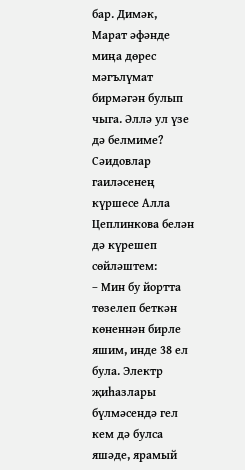бар. Димәк, Марат әфәнде миңа дөрес мәгълүмат бирмәгән булып чыга. Әллә ул үзе дә белмиме?
Сәидовлар гаиләсенең күршесе Алла Цеплинкова белән дә күрешеп сөйләштем:
– Мин бу йортта төзелеп беткән көненнән бирле яшим, инде 38 ел була. Электр җиһазлары бүлмәсендә гел кем дә булса яшәде, ярамый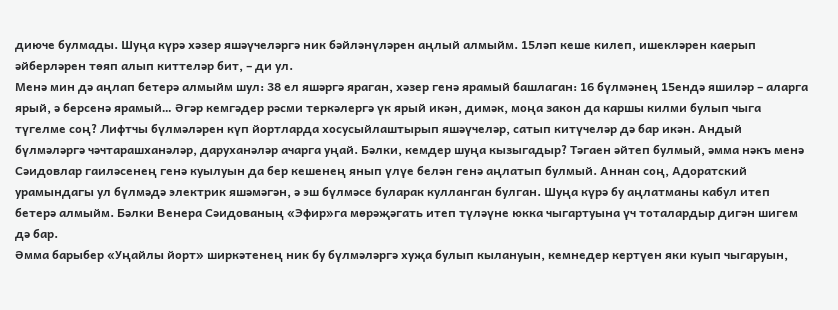диюче булмады. Шуңа күрә хәзер яшәүчеләргә ник бәйләнүләрен аңлый алмыйм. 15ләп кеше килеп, ишекләрен каерып әйберләрен төяп алып киттеләр бит, – ди ул.
Менә мин дә аңлап бетерә алмыйм шул: 38 ел яшәргә яраган, хәзер генә ярамый башлаган: 16 бүлмәнең 15ендә яшиләр – аларга ярый, ә берсенә ярамый… Әгәр кемгәдер рәсми теркәлергә үк ярый икән, димәк, моңа закон да каршы килми булып чыга түгелме соң? Лифтчы бүлмәләрен күп йортларда хосусыйлаштырып яшәүчеләр, сатып китүчеләр дә бар икән. Андый бүлмәләргә чәчтарашханәләр, даруханәләр ачарга уңай. Бәлки, кемдер шуңа кызыгадыр? Тәгаен әйтеп булмый, әмма нәкъ менә Сәидовлар гаиләсенең генә куылуын да бер кешенең янып үлүе белән генә аңлатып булмый. Аннан соң, Адоратский урамындагы ул бүлмәдә электрик яшәмәгән, ә эш бүлмәсе буларак кулланган булган. Шуңа күрә бу аңлатманы кабул итеп бетерә алмыйм. Бәлки Венера Сәидованың «Эфир»га мөрәҗәгать итеп түләүне юкка чыгартуына үч тоталардыр дигән шигем дә бар.
Әмма барыбер «Уңайлы йорт» ширкәтенең ник бу бүлмәләргә хуҗа булып кылануын, кемнедер кертүен яки куып чыгаруын,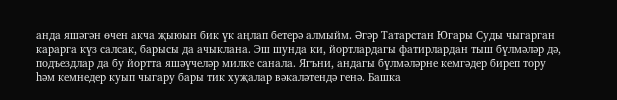анда яшәгән өчен акча җыюын бик үк аңлап бетерә алмыйм. Әгәр Татарстан Югары Суды чыгарган карарга күз салсак, барысы да ачыклана. Эш шунда ки, йортлардагы фатирлардан тыш бүлмәләр дә, подъездлар да бу йортта яшәүчеләр милке санала. Ягъни, андагы бүлмәләрне кемгәдер биреп тору һәм кемнедер куып чыгару бары тик хуҗалар вәкаләтендә генә. Башка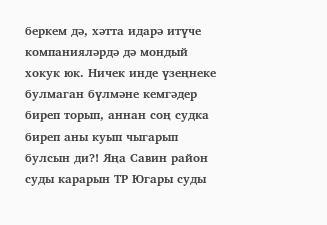беркем дә, хәтта идарә итүче компанияләрдә дә мондый хокук юк. Ничек инде үзеңнеке булмаган бүлмәне кемгәдер биреп торып, аннан соң судка биреп аны куып чыгарып булсын ди?! Яңа Савин район суды карарын ТР Югары суды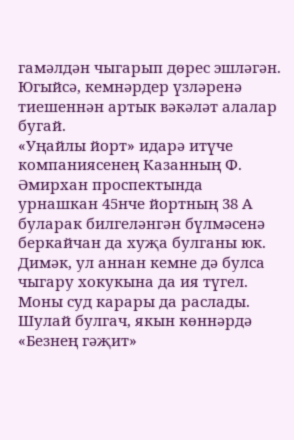гамәлдән чыгарып дөрес эшләгән. Югыйсә, кемнәрдер үзләренә тиешеннән артык вәкәләт алалар бугай.
«Уңайлы йорт» идарә итүче компаниясенең Казанның Ф. Әмирхан проспектында урнашкан 45нче йортның 38 А буларак билгеләнгән бүлмәсенә беркайчан да хуҗа булганы юк. Димәк, ул аннан кемне дә булса чыгару хокукына да ия түгел. Моны суд карары да раслады.
Шулай булгач, якын көннәрдә «Безнең гәҗит»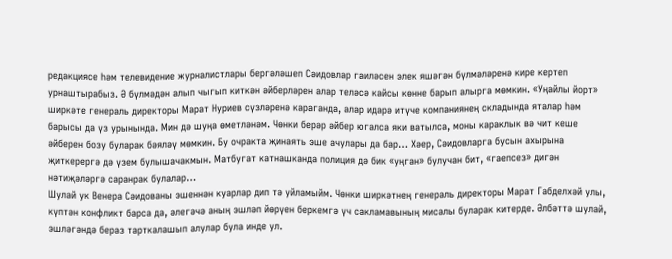редакциясе һәм телевидение журналистлары бергәләшеп Сәидовлар гаиләсен элек яшәгән бүлмәләренә кире кертеп урнаштырабыз. Ә бүлмәдән алып чыгып киткән әйберләрен алар теләсә кайсы көнне барып алырга мөмкин. «Уңайлы йорт» ширкәте генераль директоры Марат Нуриев сүзләренә караганда, алар идарә итүче компаниянең складында яталар һәм барысы да үз урынында. Мин дә шуңа өметләнәм. Чөнки берәр әйбер югалса яки ватылса, моны караклык вә чит кеше әйберен бозу буларак бәяләү мөмкин. Бу очракта җинаять эше ачулары да бар… Хәер, Сәидовларга бусын ахырына җиткерергә дә үзем булышачакмын. Матбугат катнашканда полиция дә бик «уңган» булучан бит, «гаепсез» дигән нәтиҗәләргә саранрак булалар…
Шулай ук Венера Сәидованы эшеннән куарлар дип тә уйламыйм. Чөнки ширкәтнең генераль директоры Марат Габделхәй улы, күптән конфликт барса да, әлегәчә аның эшләп йөрүен беркемгә үч сакламавының мисалы буларак китерде. Әлбәттә шулай, эшләгәндә бераз тарткалашып алулар була инде ул.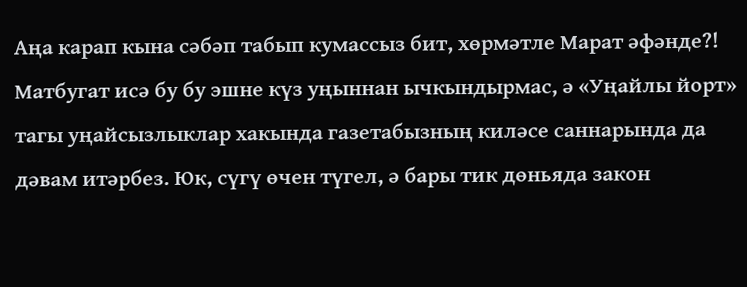Аңа карап кына сәбәп табып кумассыз бит, хөрмәтле Марат әфәнде?!
Матбугат исә бу бу эшне күз уңыннан ычкындырмас, ә «Уңайлы йорт» тагы уңайсызлыклар хакында газетабызның киләсе саннарында да дәвам итәрбез. Юк, сүгү өчен түгел, ә бары тик дөньяда закон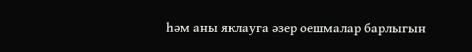һәм аны яклауга әзер оешмалар барлыгын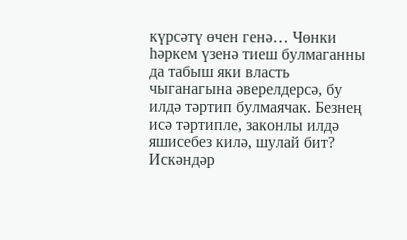күрсәтү өчен генә… Чөнки һәркем үзенә тиеш булмаганны да табыш яки власть чыганагына әверелдерсә, бу илдә тәртип булмаячак. Безнең исә тәртипле, законлы илдә яшисебез килә, шулай бит?
Искәндәр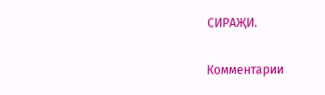СИРАҖИ.

Комментарии